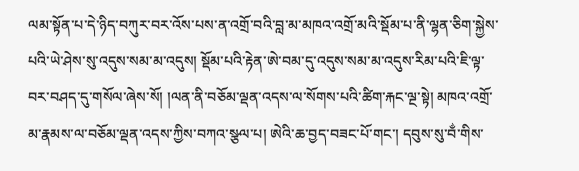ལམ་སྟོན་པ་དེ་ཉིད་བཀུར་བར་འོས་པས་ན་འགྲོ་བའི་བླ་མ་མཁའ་འགྲོ་མའི་སྡོམ་པ་ནི་ལྷན་ཅིག་སྐྱེས་པའི་ཡེ་ཤེས་སུ་འདུས་སམ་མ་འདུས། སྡོམ་པའི་རྟེན་ཨེ་བམ་དུ་འདུས་སམ་མ་འདུས་རིམ་པའི་ཇི་ལྟ་བར་བཤད་དུ་གསོལ་ཞེས་སོ། །ལན་ནི་བཅོམ་ལྡན་འདས་ལ་སོགས་པའི་ཚིག་རྐང་ལྔ་སྟེ། མཁའ་འགྲོ་མ་རྣམས་ལ་བཅོམ་ལྡན་འདས་ཀྱིས་བཀའ་སྩལ་པ། ཨེའི་ཆ་བྱད་བཟང་པོ་གང་། དབུས་སུ་བྂ་གིས་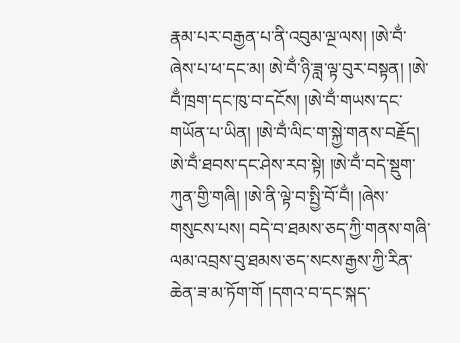རྣམ་པར་བརྒྱན་པ་ནི་འབུམ་ལྔ་ལས། །ཨེ་བྂ་ཞེས་པ་ཕ་དང་མ། ཨེ་བྂ་ཉི་ཟླ་ལྟ་བུར་བསྟན། །ཨེ་བྂ་ཁྲག་དང་ཁུ་བ་དངོས། །ཨེ་བྂ་གཡས་དང་གཡོན་པ་ཡིན། །ཨེ་བྂ་ལིང་ག་སྐྱེ་གནས་བརྗོད། ཨེ་བྂ་ཐབས་དང་ཤེས་རབ་སྟེ། །ཨེ་བྂ་བདེ་སྡུག་ཀུན་གྱི་གཞི། །ཨེ་ནི་ལྟེ་བ་སྤྱི་བོ་བྂ། །ཞེས་གསུངས་པས། བདེ་བ་ཐམས་ཅད་ཀྱི་གནས་གཞི་ལམ་འབྲས་བུ་ཐམས་ཅད་སངས་རྒྱས་ཀྱི་རིན་ཆེན་ཟ་མ་ཏོག་གོ །དགའ་བ་དང་སྐད་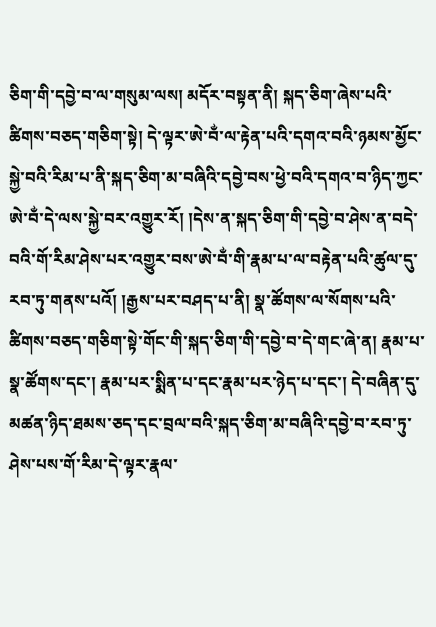ཅིག་གི་དབྱེ་བ་ལ་གསུམ་ལས། མདོར་བསྟན་ནི། སྐད་ཅིག་ཞེས་པའི་ཚིགས་བཅད་གཅིག་སྟེ། དེ་ལྟར་ཨེ་བྂ་ལ་རྟེན་པའི་དགའ་བའི་ཉམས་མྱོང་སྐྱེ་བའི་རིམ་པ་ནི་སྐད་ཅིག་མ་བཞིའི་དབྱེ་བས་ཕྱེ་བའི་དགའ་བ་ཉིད་ཀྱང་ཨེ་བྂ་དེ་ལས་སྐྱེ་བར་འགྱུར་རོ། །དེས་ན་སྐད་ཅིག་གི་དབྱེ་བ་ཤེས་ན་བདེ་བའི་གོ་རིམ་ཤེས་པར་འགྱུར་བས་ཨེ་བྂ་གི་རྣམ་པ་ལ་བརྟེན་པའི་ཚུལ་དུ་རབ་ཏུ་གནས་པའོ། །རྒྱས་པར་བཤད་པ་ནི། སྣ་ཚོགས་ལ་སོགས་པའི་ཚིགས་བཅད་གཅིག་སྟེ་གོང་གི་སྐད་ཅིག་གི་དབྱེ་བ་དེ་གང་ཞེ་ན། རྣམ་པ་སྣ་ཚོགས་དང་། རྣམ་པར་སྨིན་པ་དང་རྣམ་པར་ཉེད་པ་དང་། དེ་བཞིན་དུ་མཚན་ཉིད་ཐམས་ཅད་དང་བྲལ་བའི་སྐད་ཅིག་མ་བཞིའི་དབྱེ་བ་རབ་ཏུ་ཤེས་པས་གོ་རིམ་དེ་ལྟར་རྣལ་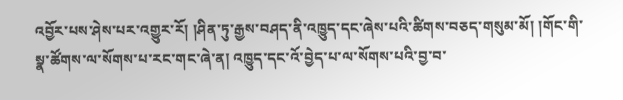འབྱོར་པས་ཤེས་པར་འགྱུར་རོ། །ཤིན་ཏུ་རྒྱས་བཤད་ནི་འཁྱུད་དང་ཞེས་པའི་ཚིགས་བཅད་གསུམ་མོ། །གོང་གི་སྣ་ཚོགས་ལ་སོགས་པ་རང་གང་ཞེ་ན། འཁྱུད་དང་འོ་བྱེད་པ་ལ་སོགས་པའི་བྱ་བ་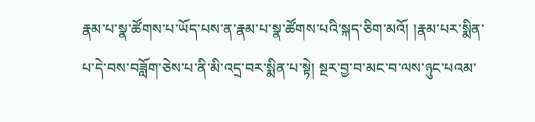རྣམ་པ་སྣ་ཚོགས་པ་ཡོད་པས་ན་རྣམ་པ་སྣ་ཚོགས་པའི་སྐད་ཅིག་མའོ། །རྣམ་པར་སྨིན་པ་དེ་བས་བཟློག་ཅེས་པ་ནི་མི་འདྲ་བར་སྨིན་པ་སྟེ། སྔར་བྱ་བ་མང་བ་ལས་ཉུང་པའམ་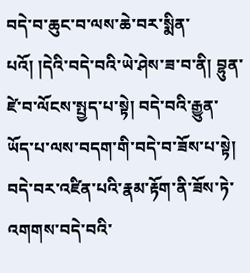བདེ་བ་ཆུང་བ་ལས་ཆེ་བར་སྨིན་པའོ། །དེའི་བདེ་བའི་ཡེ་ཤེས་ཟ་བ་ནི། བྷུན་ཛེ་བ་ལོངས་སྤྱད་པ་སྟེ། བདེ་བའི་རྒྱུན་ཡོད་པ་ལས་བདག་གི་བདེ་བ་ཟོས་པ་སྟེ། བདེ་བར་འཛིན་པའི་རྣམ་རྟོག་ནི་ཟོས་ཏེ་འགགས་བདེ་བའི་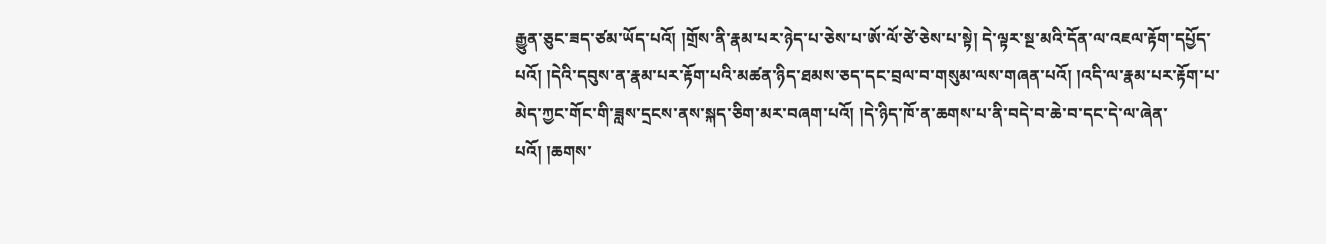རྒྱུན་ཅུང་ཟད་ཙམ་ཡོད་པའོ། །གྲོས་ནི་རྣམ་པར་ཉེད་པ་ཅེས་པ་ཨོ་ལོ་ཙེ་ཅེས་པ་སྟེ། དེ་ལྟར་སྔ་མའི་དོན་ལ་འཇལ་རྟོག་དཔྱོད་པའོ། །དེའི་དབུས་ན་རྣམ་པར་རྟོག་པའི་མཚན་ཉིད་ཐམས་ཅད་དང་བྲལ་བ་གསུམ་ལས་གཞན་པའོ། །འདི་ལ་རྣམ་པར་རྟོག་པ་མེད་ཀྱང་གོང་གི་ཟླས་དྲངས་ནས་སྐད་ཅིག་མར་བཞག་པའོ། །དེ་ཉིད་ཁོ་ན་ཆགས་པ་ནི་བདེ་བ་ཆེ་བ་དང་དེ་ལ་ཞེན་པའོ། །ཆགས་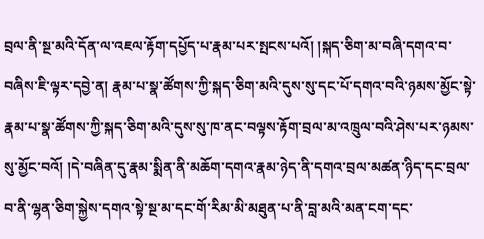བྲལ་ནི་སྔ་མའི་དོན་ལ་འཇལ་རྟོག་དཔྱོད་པ་རྣམ་པར་སྤངས་པའོ། །སྐད་ཅིག་མ་བཞི་དགའ་བ་བཞིས་ཇི་ལྟར་དབྱེ་ན། རྣམ་པ་སྣ་ཚོགས་ཀྱི་སྐད་ཅིག་མའི་དུས་སུ་དང་པོ་དགའ་བའི་ཉམས་མྱོང་སྟེ་རྣམ་པ་སྣ་ཚོགས་ཀྱི་སྐད་ཅིག་མའི་དུས་སུ་ཁ་ནང་བལྟས་རྟོག་བྲལ་མ་འཁྲུལ་བའི་ཤེས་པར་ཉམས་སུ་མྱོང་བའོ། །དེ་བཞིན་དུ་རྣམ་སྨིན་ནི་མཆོག་དགའ་རྣམ་ཉེད་ནི་དགའ་བྲལ་མཚན་ཉིད་དང་བྲལ་བ་ནི་ལྷན་ཅིག་སྐྱེས་དགའ་སྟེ་སྔ་མ་དང་གོ་རིམ་མི་མཐུན་པ་ནི་བླ་མའི་མན་ངག་དང་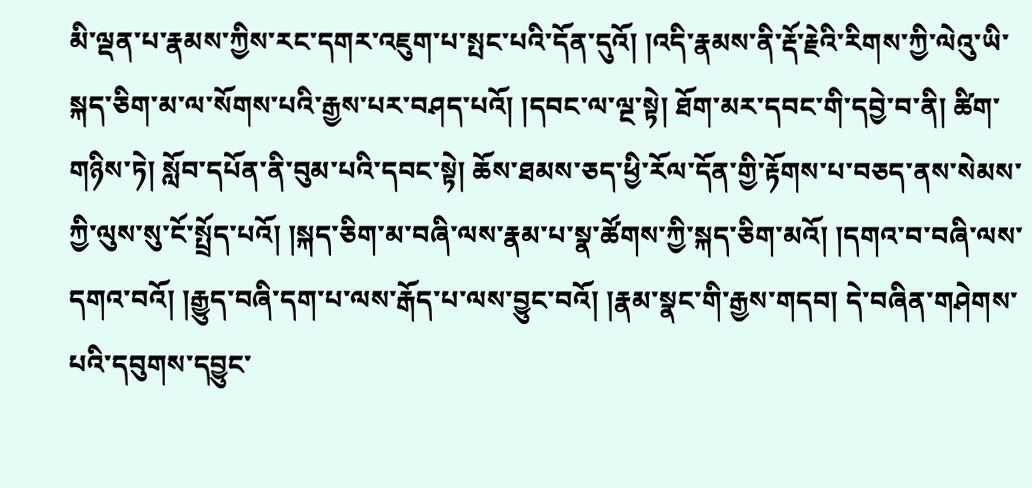མི་ལྡན་པ་རྣམས་ཀྱིས་རང་དགར་འཇུག་པ་སྤང་པའི་དོན་དུའོ། །འདི་རྣམས་ནི་རྡོ་རྗེའི་རིགས་ཀྱི་ལེའུ་ཡི་སྐད་ཅིག་མ་ལ་སོགས་པའི་རྒྱས་པར་བཤད་པའོ། །དབང་ལ་ལྔ་སྟེ། ཐོག་མར་དབང་གི་དབྱེ་བ་ནི། ཚིག་གཉིས་ཏེ། སློབ་དཔོན་ནི་བུམ་པའི་དབང་སྟེ། ཆོས་ཐམས་ཅད་ཕྱི་རོལ་དོན་གྱི་རྟོགས་པ་བཅད་ནས་སེམས་ཀྱི་ལུས་སུ་ངོ་སྤྲོད་པའོ། །སྐད་ཅིག་མ་བཞི་ལས་རྣམ་པ་སྣ་ཚོགས་ཀྱི་སྐད་ཅིག་མའོ། །དགའ་བ་བཞི་ལས་དགའ་བའོ། །རྒྱུད་བཞི་དག་པ་ལས་རྒོད་པ་ལས་བྱུང་བའོ། །རྣམ་སྣང་གི་རྒྱས་གདབ། དེ་བཞིན་གཤེགས་པའི་དབུགས་དབྱུང་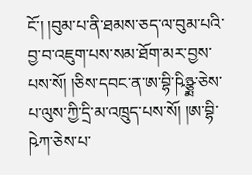ངོ་། །བུམ་པ་ནི་ཐམས་ཅད་ལ་བུམ་པའི་བྱ་བ་འཇུག་པས་སམ་ཐོག་མར་བྱས་པས་སོ། །ཅིས་དབང་ན་ཨ་བྷི་ཥིཉྩྨ་ཅེས་པ་ལུས་ཀྱི་དྲི་མ་འཁྲུད་པས་སོ། །ཨ་བྷི་ཥེཀ་ཅེས་པ་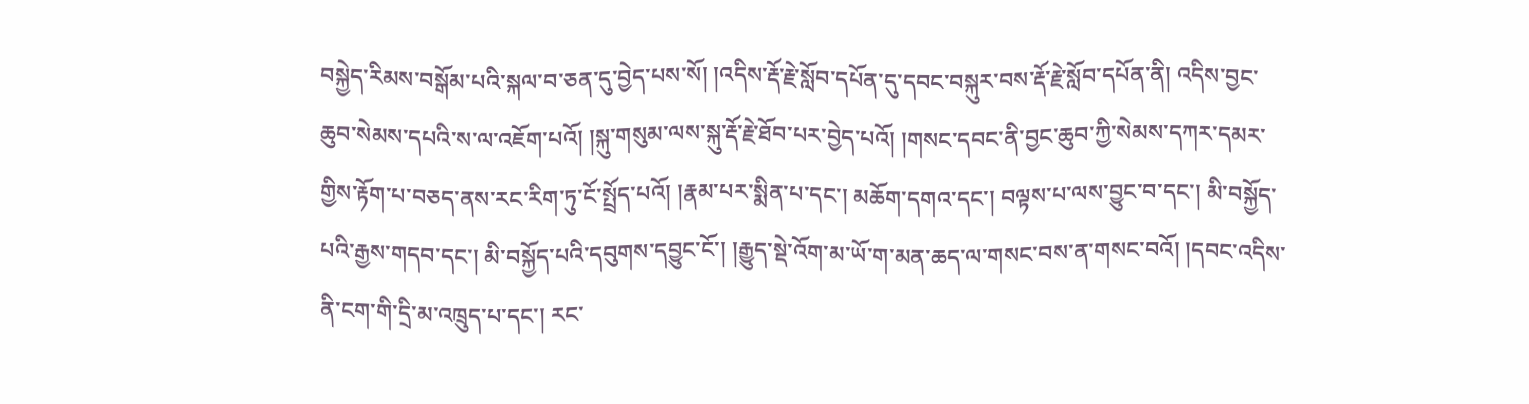བསྐྱེད་རིམས་བསྒོམ་པའི་སྐལ་བ་ཅན་དུ་བྱེད་པས་སོ། །འདིས་རྡོ་རྗེ་སློབ་དཔོན་དུ་དབང་བསྐུར་བས་རྡོ་རྗེ་སློབ་དཔོན་ནི། འདིས་བྱང་ཆུབ་སེམས་དཔའི་ས་ལ་འཇོག་པའོ། །སྐུ་གསུམ་ལས་སྐུ་རྡོ་རྗེ་ཐོབ་པར་བྱེད་པའོ། །གསང་དབང་ནི་བྱང་ཆུབ་ཀྱི་སེམས་དཀར་དམར་གྱིས་རྟོག་པ་བཅད་ནས་རང་རིག་ཏུ་ངོ་སྤྲོད་པའོ། །རྣམ་པར་སྨིན་པ་དང་། མཆོག་དགའ་དང་། བལྟས་པ་ལས་བྱུང་བ་དང་། མི་བསྐྱོད་པའི་རྒྱས་གདབ་དང་། མི་བསྐྱོད་པའི་དབུགས་དབྱུང་ངོ་། །རྒྱུད་སྡེ་འོག་མ་ཡོ་ག་མན་ཆད་ལ་གསང་བས་ན་གསང་བའོ། །དབང་འདིས་ནི་ངག་གི་དྲི་མ་འཁྲུད་པ་དང་། རང་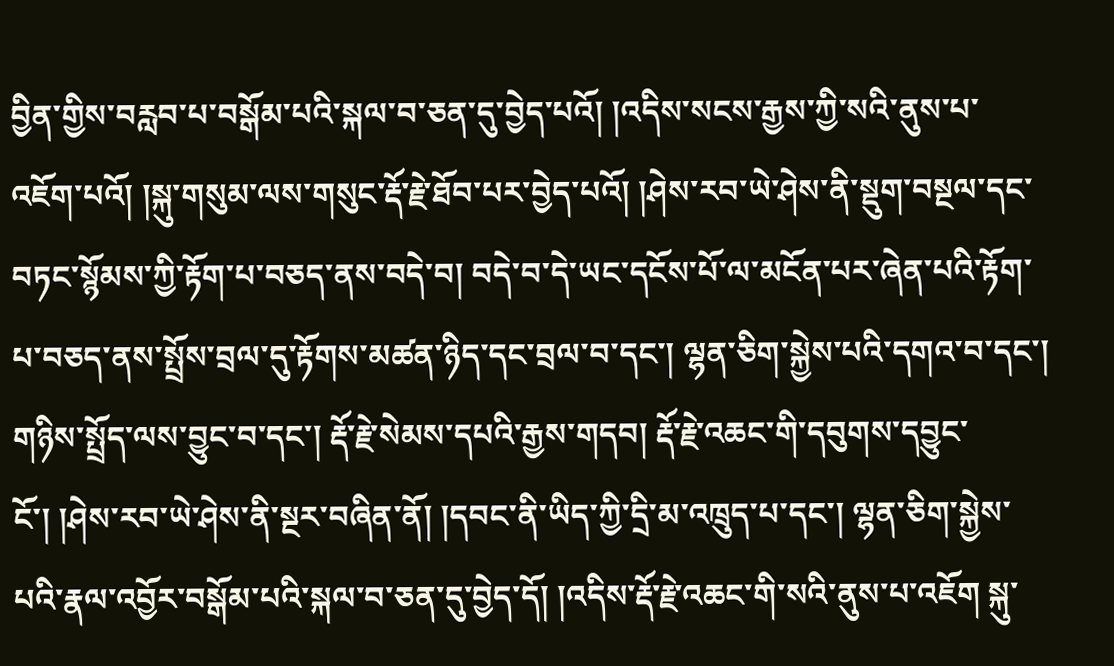བྱིན་གྱིས་བརླབ་པ་བསྒོམ་པའི་སྐལ་བ་ཅན་དུ་བྱེད་པའོ། །འདིས་སངས་རྒྱས་ཀྱི་སའི་ནུས་པ་འཇོག་པའོ། །སྐུ་གསུམ་ལས་གསུང་རྡོ་རྗེ་ཐོབ་པར་བྱེད་པའོ། །ཤེས་རབ་ཡེ་ཤེས་ནི་སྡུག་བསྔལ་དང་བཏང་སྙོམས་ཀྱི་རྟོག་པ་བཅད་ནས་བདེ་བ། བདེ་བ་དེ་ཡང་དངོས་པོ་ལ་མངོན་པར་ཞེན་པའི་རྟོག་པ་བཅད་ནས་སྤྲོས་བྲལ་དུ་རྟོགས་མཚན་ཉིད་དང་བྲལ་བ་དང་། ལྷན་ཅིག་སྐྱེས་པའི་དགའ་བ་དང་། གཉིས་སྤྲོད་ལས་བྱུང་བ་དང་། རྡོ་རྗེ་སེམས་དཔའི་རྒྱས་གདབ། རྡོ་རྗེ་འཆང་གི་དབུགས་དབྱུང་ངོ་། །ཤེས་རབ་ཡེ་ཤེས་ནི་སྔར་བཞིན་ནོ། །དབང་ནི་ཡིད་ཀྱི་དྲི་མ་འཁྲུད་པ་དང་། ལྷན་ཅིག་སྐྱེས་པའི་རྣལ་འབྱོར་བསྒོམ་པའི་སྐལ་བ་ཅན་དུ་བྱེད་དོ། །འདིས་རྡོ་རྗེ་འཆང་གི་སའི་ནུས་པ་འཇོག སྐུ་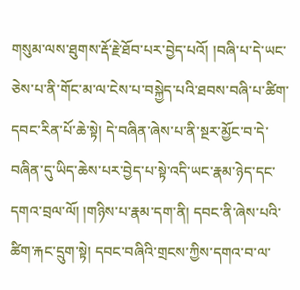གསུམ་ལས་ཐུགས་རྡོ་རྗེ་ཐོབ་པར་བྱེད་པའོ། །བཞི་པ་དེ་ཡང་ཅེས་པ་ནི་གོང་མ་ལ་ངེས་པ་བསྐྱེད་པའི་ཐབས་བཞི་པ་ཚིག་དབང་རིན་པོ་ཆེ་སྟེ། དེ་བཞིན་ཞེས་པ་ནི་སྔར་མྱོང་བ་དེ་བཞིན་དུ་ཡིད་ཆེས་པར་བྱེད་པ་སྟེ་འདི་ཡང་རྣམ་ཉེད་དང་དགའ་བྲལ་ལོ། །གཉིས་པ་རྣམ་དག་ནི། དབང་ནི་ཞེས་པའི་ཚིག་རྐང་དྲུག་སྟེ། དབང་བཞིའི་གྲངས་ཀྱིས་དགའ་བ་ལ་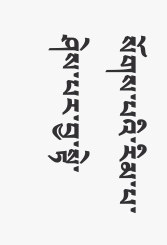སོགས་པའི་རིམ་པ་ཤེས་པར་བྱ་སྟེ་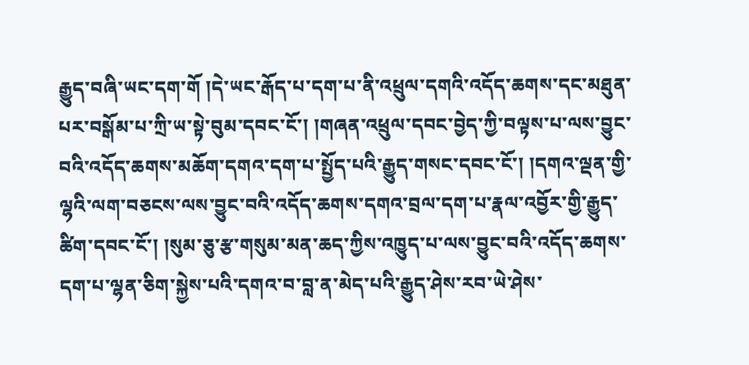རྒྱུད་བཞི་ཡང་དག་གོ །དེ་ཡང་རྒོད་པ་དག་པ་ནི་འཕྲུལ་དགའི་འདོད་ཆགས་དང་མཐུན་པར་བསྒོམ་པ་ཀྲི་ཡ་སྟེ་བུམ་དབང་ངོ་། །གཞན་འཕྲུལ་དབང་བྱེད་ཀྱི་བལྟས་པ་ལས་བྱུང་བའི་འདོད་ཆགས་མཆོག་དགའ་དག་པ་སྤྱོད་པའི་རྒྱུད་གསང་དབང་ངོ་། །དགའ་ལྡན་གྱི་ལྷའི་ལག་བཅངས་ལས་བྱུང་བའི་འདོད་ཆགས་དགའ་བྲལ་དག་པ་རྣལ་འབྱོར་གྱི་རྒྱུད་ཚིག་དབང་ངོ་། །སུམ་ཅུ་རྩ་གསུམ་མན་ཆད་ཀྱིས་འཁྱུད་པ་ལས་བྱུང་བའི་འདོད་ཆགས་དག་པ་ལྷན་ཅིག་སྐྱེས་པའི་དགའ་བ་བླ་ན་མེད་པའི་རྒྱུད་ཤེས་རབ་ཡེ་ཤེས་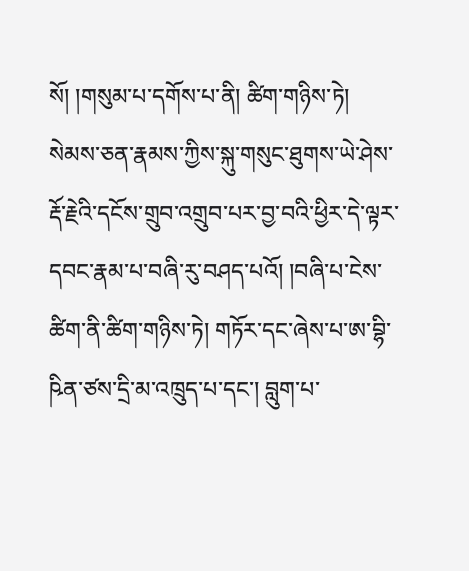སོ། །གསུམ་པ་དགོས་པ་ནི། ཚིག་གཉིས་ཏེ། སེམས་ཅན་རྣམས་ཀྱིས་སྐུ་གསུང་ཐུགས་ཡེ་ཤེས་རྡོ་རྗེའི་དངོས་གྲུབ་འགྲུབ་པར་བྱ་བའི་ཕྱིར་དེ་ལྟར་དབང་རྣམ་པ་བཞི་རུ་བཤད་པའོ། །བཞི་པ་ངེས་ཚིག་ནི་ཚིག་གཉིས་ཏེ། གཏོར་དང་ཞེས་པ་ཨ་བྷི་ཥིན་ཙས་དྲི་མ་འཁྲུད་པ་དང་། བླུག་པ་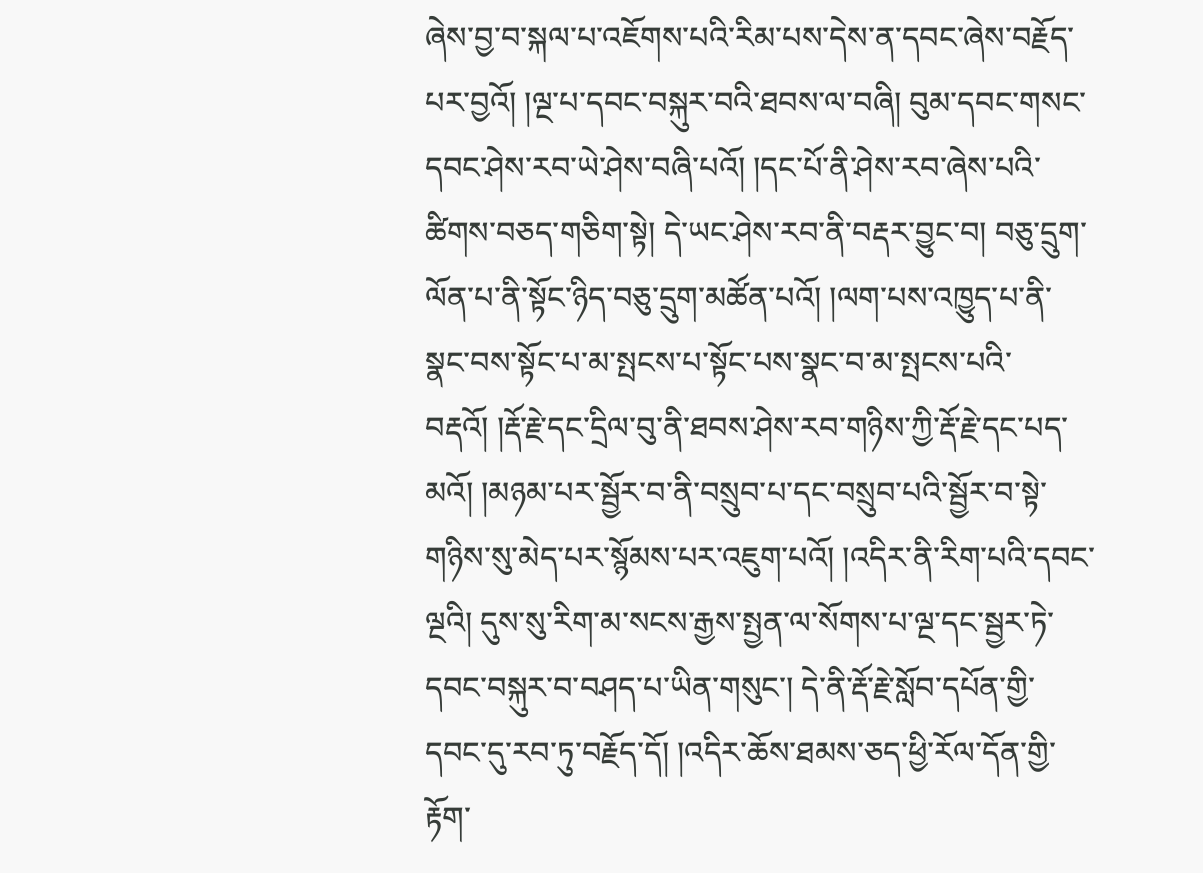ཞེས་བྱ་བ་སྐལ་པ་འཇོགས་པའི་རིམ་པས་དེས་ན་དབང་ཞེས་བརྗོད་པར་བྱའོ། །ལྔ་པ་དབང་བསྐུར་བའི་ཐབས་ལ་བཞི། བུམ་དབང་གསང་དབང་ཤེས་རབ་ཡེ་ཤེས་བཞི་པའོ། །དང་པོ་ནི་ཤེས་རབ་ཞེས་པའི་ཚིགས་བཅད་གཅིག་སྟེ། དེ་ཡང་ཤེས་རབ་ནི་བརྡར་བྱུང་བ། བཅུ་དྲུག་ལོན་པ་ནི་སྟོང་ཉིད་བཅུ་དྲུག་མཚོན་པའོ། །ལག་པས་འཁྱུད་པ་ནི་སྣང་བས་སྟོང་པ་མ་སྤངས་པ་སྟོང་པས་སྣང་བ་མ་སྤངས་པའི་བརྡའོ། །རྡོ་རྗེ་དང་དྲིལ་བུ་ནི་ཐབས་ཤེས་རབ་གཉིས་ཀྱི་རྡོ་རྗེ་དང་པད་མའོ། །མཉམ་པར་སྦྱོར་བ་ནི་བསྲུབ་པ་དང་བསྲུབ་པའི་སྦྱོར་བ་སྟེ་གཉིས་སུ་མེད་པར་སྙོམས་པར་འཇུག་པའོ། །འདིར་ནི་རིག་པའི་དབང་ལྔའི། དུས་སུ་རིག་མ་སངས་རྒྱས་སྤྱན་ལ་སོགས་པ་ལྔ་དང་སྦྱར་ཏེ་དབང་བསྐུར་བ་བཤད་པ་ཡིན་གསུང་། དེ་ནི་རྡོ་རྗེ་སློབ་དཔོན་གྱི་དབང་དུ་རབ་ཏུ་བརྗོད་དོ། །འདིར་ཆོས་ཐམས་ཅད་ཕྱི་རོལ་དོན་གྱི་རྟོག་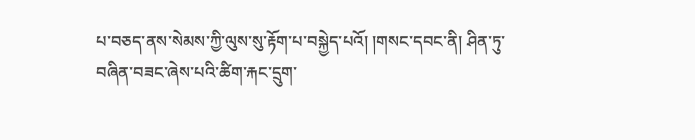པ་བཅད་ནས་སེམས་ཀྱི་ལུས་སུ་རྟོག་པ་བསྐྱེད་པའོ། །གསང་དབང་ནི། ཤིན་ཏུ་བཞིན་བཟང་ཞེས་པའི་ཚིག་རྐང་དྲུག་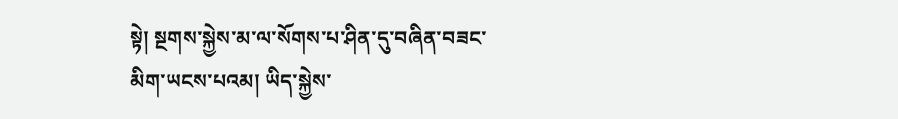སྟེ། སྔགས་སྐྱེས་མ་ལ་སོགས་པ་ཤིན་དུ་བཞིན་བཟང་མིག་ཡངས་པའམ། ཡིད་སྐྱེས་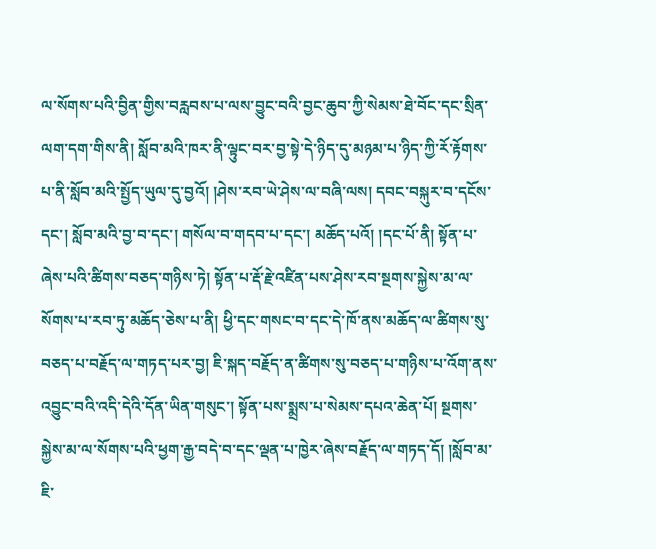ལ་སོགས་པའི་བྱིན་གྱིས་བརླབས་པ་ལས་བྱུང་བའི་བྱང་ཆུབ་ཀྱི་སེམས་ཐེ་བོང་དང་སྲིན་ལག་དག་གིས་ནི། སློབ་མའི་ཁར་ནི་ལྟུང་བར་བྱ་སྟེ་དེ་ཉིད་དུ་མཉམ་པ་ཉིད་ཀྱི་རོ་རྟོགས་པ་ནི་སློབ་མའི་སྤྱོད་ཡུལ་དུ་བྱའོ། །ཤེས་རབ་ཡེ་ཤེས་ལ་བཞི་ལས། དབང་བསྐུར་བ་དངོས་དང་། སློབ་མའི་བྱ་བ་དང་། གསོལ་བ་གདབ་པ་དང་། མཆོད་པའོ། །དང་པོ་ནི། སྟོན་པ་ཞེས་པའི་ཚིགས་བཅད་གཉིས་ཏེ། སྟོན་པ་རྡོ་རྗེ་འཛིན་པས་ཤེས་རབ་སྔགས་སྐྱེས་མ་ལ་སོགས་པ་རབ་ཏུ་མཆོད་ཅེས་པ་ནི། ཕྱི་དང་གསང་བ་དང་དེ་ཁོ་ནས་མཆོད་ལ་ཚིགས་སུ་བཅད་པ་བརྗོད་ལ་གཏད་པར་བྱ། ཇི་སྐད་བརྗོད་ན་ཚིགས་སུ་བཅད་པ་གཉིས་པ་འོག་ནས་འབྱུང་བའི་འདི་དེའི་དོན་ཡིན་གསུང་། སྟོན་པས་སྨྲས་པ་སེམས་དཔའ་ཆེན་པོ། སྔགས་སྐྱེས་མ་ལ་སོགས་པའི་ཕྱག་རྒྱ་བདེ་བ་དང་ལྡན་པ་ཁྱེར་ཞེས་བརྗོད་ལ་གཏད་དོ། །སློབ་མ་ཇི་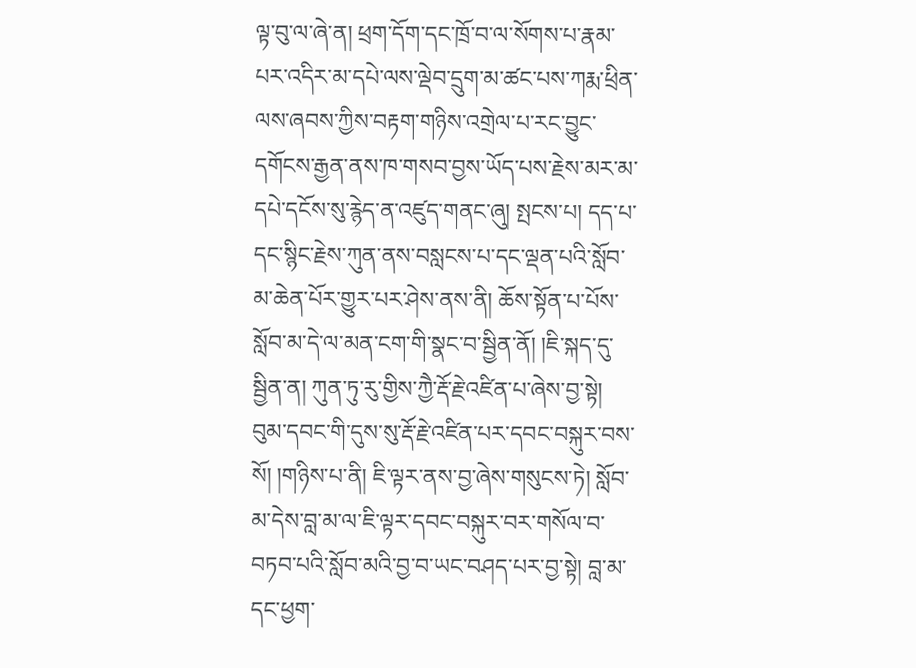ལྟ་བུ་ལ་ཞེ་ན། ཕྲག་དོག་དང་ཁྲོ་བ་ལ་སོགས་པ་རྣམ་པར་འདིར་མ་དཔེ་ལས་ལྡེབ་དྲུག་མ་ཚང་པས་ཀརྨ་ཕྲིན་ལས་ཞབས་ཀྱིས་བརྟག་གཉིས་འགྲེལ་པ་རང་བྱུང་དགོངས་རྒྱན་ནས་ཁ་གསབ་བྱས་ཡོད་པས་རྗེས་མར་མ་དཔེ་དངོས་སུ་རྙེད་ན་འཛུད་གནང་ཞུ། སྤངས་པ། དད་པ་དང་སྙིང་རྗེས་ཀུན་ནས་བསླངས་པ་དང་ལྡན་པའི་སློབ་མ་ཆེན་པོར་གྱུར་པར་ཤེས་ནས་ནི། ཆོས་སྟོན་པ་པོས་སློབ་མ་དེ་ལ་མན་ངག་གི་སྣང་བ་སྦྱིན་ནོ། །ཇི་སྐད་དུ་སྦྱིན་ན། ཀུན་ཏུ་རུ་གྱིས་ཀྱཻ་རྡོ་རྗེ་འཛིན་པ་ཞེས་བྱ་སྟེ། བུམ་དབང་གི་དུས་སུ་རྡོ་རྗེ་འཛིན་པར་དབང་བསྐུར་བས་སོ། །གཉིས་པ་ནི། ཇི་ལྟར་ནས་བྱ་ཞེས་གསུངས་ཏེ། སློབ་མ་དེས་བླ་མ་ལ་ཇི་ལྟར་དབང་བསྐུར་བར་གསོལ་བ་བཏབ་པའི་སློབ་མའི་བྱ་བ་ཡང་བཤད་པར་བྱ་སྟེ། བླ་མ་དང་ཕྱག་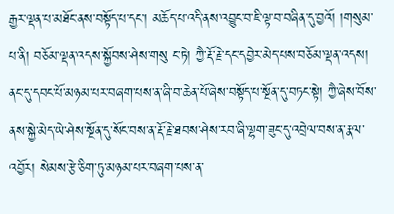རྒྱར་ལྡན་པ་མཐོང་ནས་བསྟོད་པ་དང་། མཆོད་པ་འདི་ནས་འབྱུང་བ་ཇི་ལྟ་བ་བཞིན་དུ་བྱའོ། །གསུམ་པ་ནི། བཅོམ་ལྡན་འདས་སྐྱོབས་ཤེས་གསུ ང་ཏེ། ཀྱཻ་རྡོ་རྗེ་དང་དབྱེར་མེད་པས་བཅོམ་ལྡན་འདས། ནང་དུ་དབང་པོ་མཉམ་པར་བཞག་པས་ན་ཞི་བ་ཆེན་པོ་ཞེས་བསྟོད་པ་སྔོན་དུ་བཏང་སྟེ། ཀྱཻ་ཞེས་བོས་ནས་སྐྱེ་མེད་ཡེ་ཤེས་སྔོན་དུ་སོང་བས་ན་རྡོ་རྗེ་ཐབས་ཤེས་རབ་ཞི་ལྷག་ཟུང་དུ་འབྲེལ་བས་ན་རྣལ་འབྱོར། སེམས་རྩེ་ཅིག་ཏུ་མཉམ་པར་བཞག་པས་ན་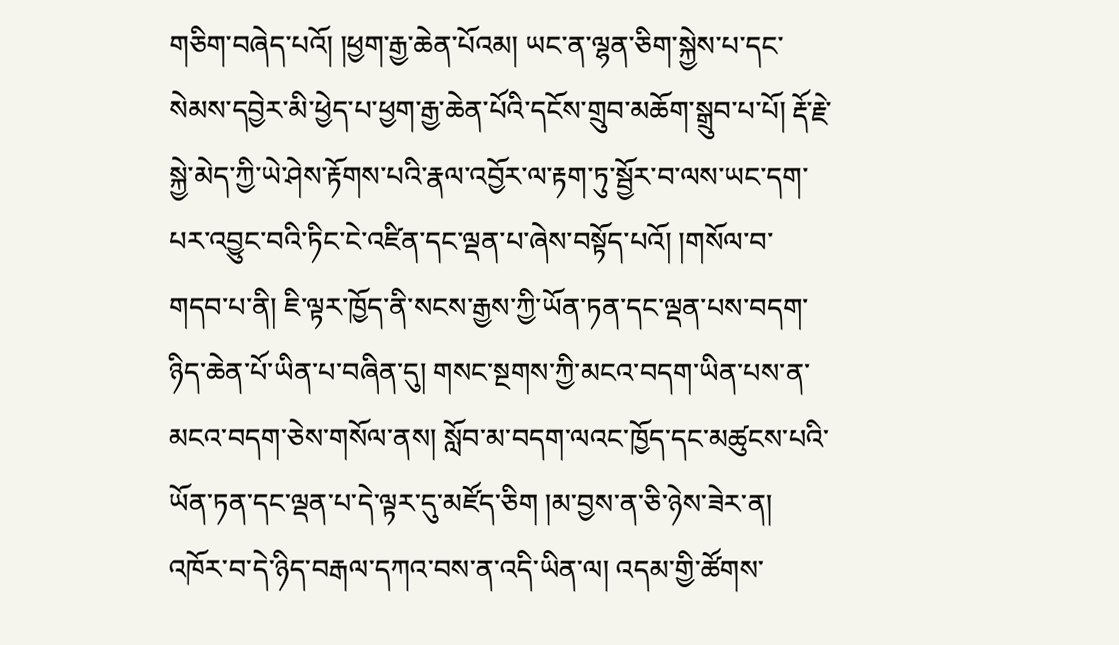གཅིག་བཞེད་པའོ། །ཕྱག་རྒྱ་ཆེན་པོའམ། ཡང་ན་ལྷན་ཅིག་སྐྱེས་པ་དང་སེམས་དབྱེར་མི་ཕྱེད་པ་ཕྱག་རྒྱ་ཆེན་པོའི་དངོས་གྲུབ་མཆོག་སྒྲུབ་པ་པོ། རྡོ་རྗེ་སྐྱེ་མེད་ཀྱི་ཡེ་ཤེས་རྟོགས་པའི་རྣལ་འབྱོར་ལ་རྟག་ཏུ་སྦྱོར་བ་ལས་ཡང་དག་པར་འབྱུང་བའི་ཏིང་ངེ་འཛིན་དང་ལྡན་པ་ཞེས་བསྟོད་པའོ། །གསོལ་བ་གདབ་པ་ནི། ཇི་ལྟར་ཁྱོད་ནི་སངས་རྒྱས་ཀྱི་ཡོན་ཏན་དང་ལྡན་པས་བདག་ཉིད་ཆེན་པོ་ཡིན་པ་བཞིན་དུ། གསང་སྔགས་ཀྱི་མངའ་བདག་ཡིན་པས་ན་མངའ་བདག་ཅེས་གསོལ་ནས། སློབ་མ་བདག་ལའང་ཁྱོད་དང་མཚུངས་པའི་ཡོན་ཏན་དང་ལྡན་པ་དེ་ལྟར་དུ་མཛོད་ཅིག །མ་བྱས་ན་ཅི་ཉེས་ཟེར་ན། འཁོར་བ་དེ་ཉིད་བརྒལ་དཀའ་བས་ན་འདི་ཡིན་ལ། འདམ་གྱི་ཚོགས་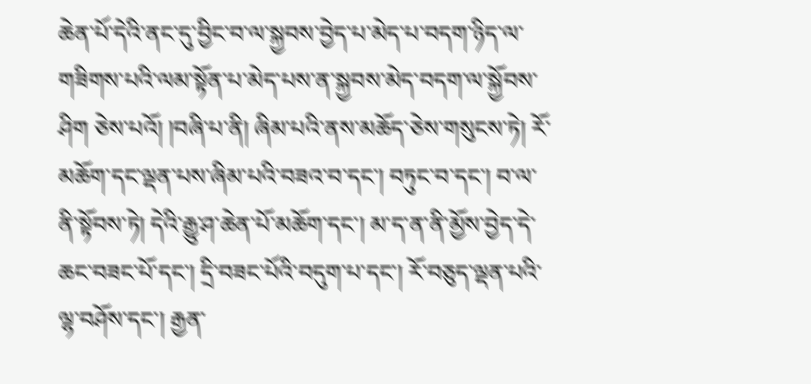ཆེན་པོ་དེའི་ནང་དུ་བྱིང་བ་ལ་སྐྱབས་བྱེད་པ་མེད་པ་བདག་ཉིད་ལ་གཟིགས་པའི་ལམ་སྟོན་པ་མེད་པས་ན་སྐྱབས་མེད་བདག་ལ་སྐྱོབས་ཤིག ཅེས་པའོ། །བཞི་པ་ནི། ཞིམ་པའི་ནས་མཆོད་ཅེས་གསུངས་ཏེ། རོ་མཆོག་དང་ལྡན་པས་ཞིམ་པའི་བཟའ་བ་དང་། བཏུང་བ་དང་། བ་ལ་ནི་སྟོབས་ཏེ། དེའི་རྒྱུ་ཤ་ཆེན་པོ་མཆོག་དང་། མ་ད་ན་ནི་མྱོས་བྱེད་དེ་ཆང་བཟང་པོ་དང་། དྲི་བཟང་པོའི་བདུག་པ་དང་། རོ་བཅུད་ལྡན་པའི་ལྷ་བཤོས་དང་། རྒྱན་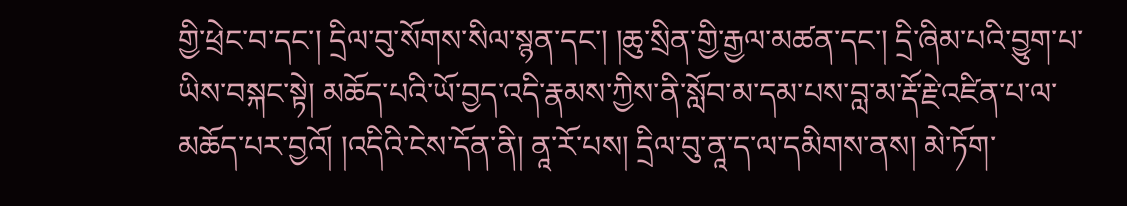གྱི་ཕྲེང་བ་དང་། དྲིལ་བུ་སོགས་སིལ་སྙན་དང་། །ཆུ་སྲིན་གྱི་རྒྱལ་མཚན་དང་། དྲི་ཞིམ་པའི་བྱུག་པ་ཡིས་བསྐང་སྟེ། མཆོད་པའི་ཡོ་བྱད་འདི་རྣམས་ཀྱིས་ནི་སློབ་མ་དམ་པས་བླ་མ་རྡོ་རྗེ་འཛིན་པ་ལ་མཆོད་པར་བྱའོ། །འདིའི་ངེས་དོན་ནི། ནཱ་རོ་པས། དྲིལ་བུ་ནཱ་ད་ལ་དམིགས་ནས། མེ་ཏོག་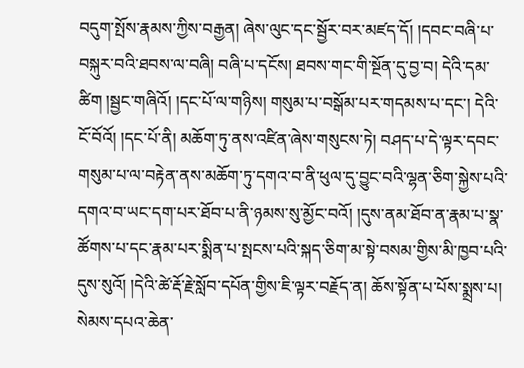བདུག་སྤོས་རྣམས་ཀྱིས་བརྒྱན། ཞེས་ལུང་དང་སྦྱོར་བར་མཛད་དོ། །དབང་བཞི་པ་བསྐུར་བའི་ཐབས་ལ་བཞི། བཞི་པ་དངོས། ཐབས་གང་གི་སྔོན་དུ་བྱ་བ། དེའི་དམ་ཚིག །སྦྱང་གཞིའོ། །དང་པོ་ལ་གཉིས། གསུམ་པ་བསྒོམ་པར་གདམས་པ་དང་། དེའི་ངོ་བོའོ། །དང་པོ་ནི། མཆོག་ཏུ་ནས་འཛིན་ཞེས་གསུངས་ཏེ། བཤད་པ་དེ་ལྟར་དབང་གསུམ་པ་ལ་བརྟེན་ནས་མཆོག་ཏུ་དགའ་བ་ནི་ཕུལ་དུ་བྱུང་བའི་ལྷན་ཅིག་སྐྱེས་པའི་དགའ་བ་ཡང་དག་པར་ཐོབ་པ་ནི་ཉམས་སུ་མྱོང་བའོ། །དུས་ནམ་ཐོབ་ན་རྣམ་པ་སྣ་ཚོགས་པ་དང་རྣམ་པར་སྨིན་པ་སྤངས་པའི་སྐད་ཅིག་མ་སྟེ་བསམ་གྱིས་མི་ཁྱབ་པའི་དུས་སུའོ། །དེའི་ཚེ་རྡོ་རྗེ་སློབ་དཔོན་གྱིས་ཇི་ལྟར་བརྗོད་ན། ཆོས་སྟོན་པ་པོས་སྨྲས་པ། སེམས་དཔའ་ཆེན་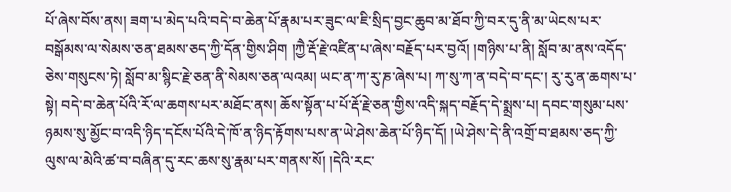པོ་ཞེས་བོས་ནས། ཟག་པ་མེད་པའི་བདེ་བ་ཆེན་པོ་རྣམ་པར་ཟུང་ལ་ཇི་སྲིད་བྱང་ཆུབ་མ་ཐོབ་ཀྱི་བར་དུ་ནི་མ་ཡེངས་པར་བསྒོམས་ལ་སེམས་ཅན་ཐམས་ཅད་ཀྱི་དོན་གྱིས་ཤིག །ཀྱཻ་རྡོ་རྗེ་འཛིན་པ་ཞེས་བརྗོད་པར་བྱའོ། །གཉིས་པ་ནི། སློབ་མ་ནས་འདོད་ཅེས་གསུངས་ཏེ། སློབ་མ་སྙིང་རྗེ་ཅན་ནི་སེམས་ཅན་ལའམ། ཡང་ན་ཀ་རུ་ཎ་ཞེས་པ། ཀ་སུ་ཀ་ན་བདེ་བ་དང་། རུ་རུ་ན་ཆགས་པ་སྟེ། བདེ་བ་ཆེན་པོའི་རོ་ལ་ཆགས་པར་མཐོང་ནས། ཆོས་སྟོན་པ་པོ་རྡོ་རྗེ་ཅན་གྱིས་འདི་སྐད་བརྗོད་དེ་སྨྲས་པ། དབང་གསུམ་པས་ཉམས་སུ་མྱོང་བ་འདི་ཉིད་དངོས་པོའི་དེ་ཁོ་ན་ཉིད་རྟོགས་པས་ན་ཡེ་ཤེས་ཆེན་པོ་ཉིད་དོ། །ཡེ་ཤེས་དེ་ནི་འགྲོ་བ་ཐམས་ཅད་ཀྱི་ལུས་ལ་མེའི་ཚ་བ་བཞིན་དུ་རང་ཆས་སུ་རྣམ་པར་གནས་སོ། །དེའི་རང་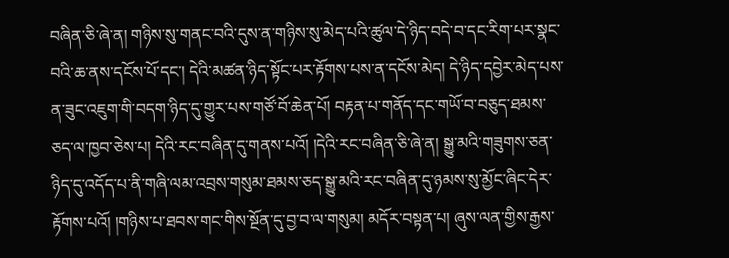བཞིན་ཅི་ཞེ་ན། གཉིས་སུ་གནང་བའི་དུས་ན་གཉིས་སུ་མེད་པའི་ཚུལ་དེ་ཉིད་བདེ་བ་དང་རིག་པར་སྣང་བའི་ཆ་ནས་དངོས་པོ་དང་། དེའི་མཚན་ཉིད་སྟོང་པར་རྟོགས་པས་ན་དངོས་མེད། དེ་ཉིད་དབྱེར་མེད་པས་ན་ཟུང་འཇུག་གི་བདག་ཉིད་དུ་གྱུར་པས་གཙོ་བོ་ཆེན་པོ། བརྟན་པ་གནོད་དང་གཡོ་བ་བཅུད་ཐམས་ཅད་ལ་ཁྱབ་ཅེས་པ། དེའི་རང་བཞིན་དུ་གནས་པའོ། །དེའི་རང་བཞིན་ཅི་ཞེ་ན། སྒྱུ་མའི་གཟུགས་ཅན་ཉིད་དུ་འདོད་པ་ནི་གཞི་ལམ་འབྲས་གསུམ་ཐམས་ཅད་སྒྱུ་མའི་རང་བཞིན་དུ་ཉམས་སུ་མྱོང་ཞིང་དེར་རྟོགས་པའོ། །གཉིས་པ་ཐབས་གང་གིས་སྔོན་དུ་བྱ་བ་ལ་གསུམ། མདོར་བསྟན་པ། ཞུས་ལན་གྱིས་རྒྱས་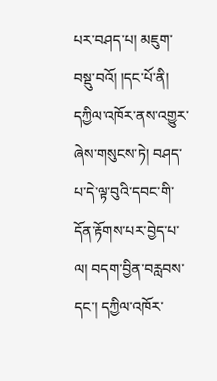པར་བཤད་པ། མཇུག་བསྡུ་བའོ། །དང་པོ་ནི། དཀྱིལ་འཁོར་ནས་འགྱུར་ཞེས་གསུངས་ཏེ། བཤད་པ་དེ་ལྟ་བུའི་དབང་གི་དོན་རྟོགས་པར་བྱེད་པ་ལ། བདག་བྱིན་བརླབས་དང་། དཀྱིལ་འཁོར་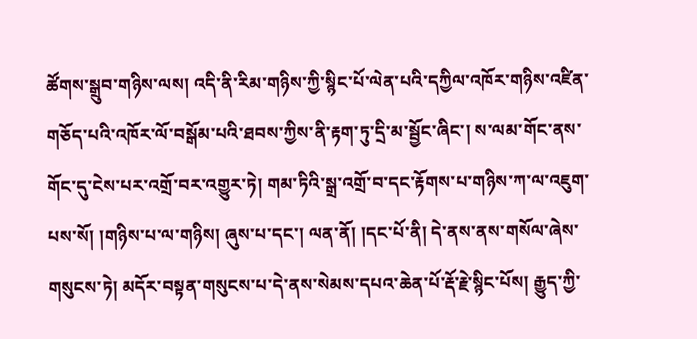ཚོགས་སྒྲུབ་གཉིས་ལས། འདི་ནི་རིམ་གཉིས་ཀྱི་སྙིང་པོ་ལེན་པའི་དཀྱིལ་འཁོར་གཉིས་འཛིན་གཅོད་པའི་འཁོར་ལོ་བསྒོམ་པའི་ཐབས་ཀྱིས་ནི་རྟག་ཏུ་དྲི་མ་སྦྱོང་ཞིང་། ས་ལམ་གོང་ནས་གོང་དུ་ངེས་པར་འགྲོ་བར་འགྱུར་ཏེ། གམ་ཏིའི་སྒྲ་འགྲོ་བ་དང་རྟོགས་པ་གཉིས་ཀ་ལ་འཇུག་པས་སོ། །གཉིས་པ་ལ་གཉིས། ཞུས་པ་དང་། ལན་ནོ། །དང་པོ་ནི། དེ་ནས་ནས་གསོལ་ཞེས་གསུངས་ཏེ། མདོར་བསྟན་གསུངས་པ་དེ་ནས་སེམས་དཔའ་ཆེན་པོ་རྡོ་རྗེ་སྙིང་པོས། རྒྱུད་ཀྱི་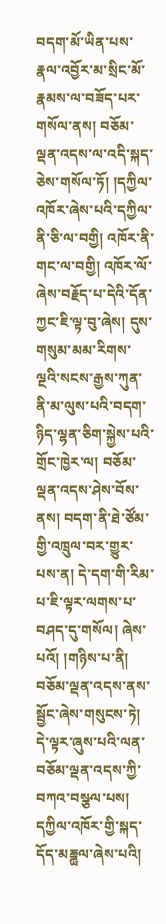བདག་མོ་ཡིན་པས་རྣལ་འབྱོར་མ་སྲིང་མོ་རྣམས་ལ་བཟོད་པར་གསོལ་ནས། བཅོམ་ལྡན་འདས་ལ་འདི་སྐད་ཅེས་གསོལ་ཏོ། །དཀྱིལ་འཁོར་ཞེས་པའི་དཀྱིལ་ནི་ཅི་ལ་བགྱི། འཁོར་ནི་གང་ལ་བགྱི། འཁོར་ལོ་ཞེས་བརྗོད་པ་དེའི་དོན་ཀྱང་ཇི་ལྟ་བུ་ཞེས། དུས་གསུམ་མམ་རིགས་ལྔའི་སངས་རྒྱས་ཀུན་ནི་མ་ལུས་པའི་བདག་ཉིད་ལྷན་ཅིག་སྐྱེས་པའི་གྲོང་ཁྱེར་ལ། བཅོམ་ལྡན་འདས་ཤེས་བོས་ནས། བདག་ནི་ཐེ་ཙོམ་གྱི་འཁྲུལ་བར་གྱུར་པས་ན། དེ་དག་གི་རིམ་པ་ཇི་ལྟར་ལགས་པ་བཤད་དུ་གསོལ། ཞེས་པའོ། །གཉིས་པ་ནི། བཅོམ་ལྡན་འདས་ནས་སྦྱོང་ཞེས་གསུངས་ཏེ། དེ་ལྟར་ཞུས་པའི་ལན་བཅོམ་ལྡན་འདས་ཀྱི་བཀའ་བསྩལ་པས། དཀྱིལ་འཁོར་གྱི་སྐད་དོད་མཎྜྻལ་ཞེས་པའི།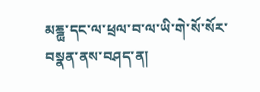མཎྜྻ་དང་ལ་ཕྲལ་བ་ལ་ཡི་གེ་སོ་སོར་བསྣན་ནས་བཤད་ན།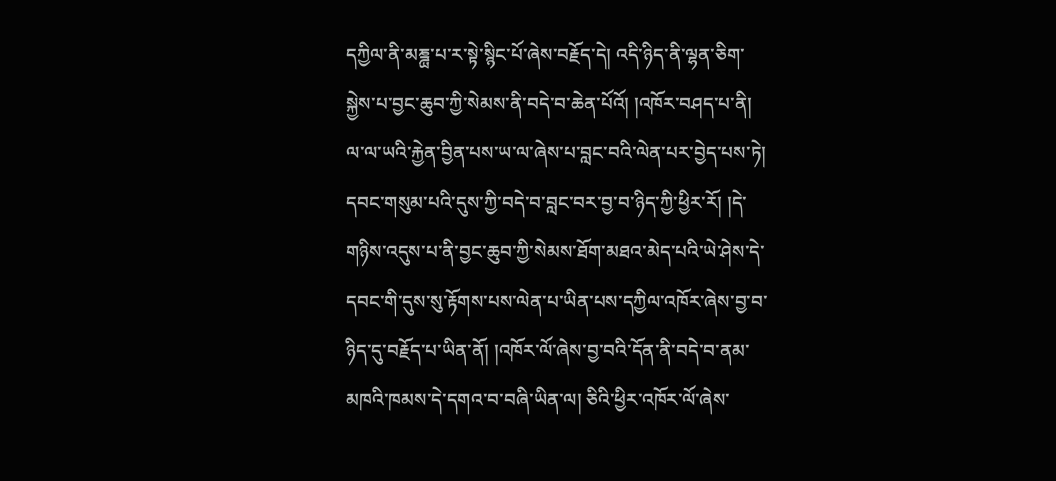དཀྱིལ་ནི་མཎྜྻ་པ་ར་སྟེ་སྙིང་པོ་ཞེས་བརྗོད་དེ། འདི་ཉིད་ནི་ལྷན་ཅིག་སྐྱེས་པ་བྱང་ཆུབ་ཀྱི་སེམས་ནི་བདེ་བ་ཆེན་པོའོ། །འཁོར་བཤད་པ་ནི། ལ་ལ་ཡའི་རྐྱེན་བྱིན་པས་ཡ་ལ་ཞེས་པ་བླང་བའི་ལེན་པར་བྱེད་པས་ཏེ། དབང་གསུམ་པའི་དུས་ཀྱི་བདེ་བ་བླང་བར་བྱ་བ་ཉིད་ཀྱི་ཕྱིར་རོ། །དེ་གཉིས་འདུས་པ་ནི་བྱང་ཆུབ་ཀྱི་སེམས་ཐོག་མཐའ་མེད་པའི་ཡེ་ཤེས་དེ་དབང་གི་དུས་སུ་རྟོགས་པས་ལེན་པ་ཡིན་པས་དཀྱིལ་འཁོར་ཞེས་བྱ་བ་ཉིད་དུ་བརྗོད་པ་ཡིན་ནོ། །འཁོར་ལོ་ཞེས་བྱ་བའི་དོན་ནི་བདེ་བ་ནམ་མཁའི་ཁམས་དེ་དགའ་བ་བཞི་ཡིན་ལ། ཅིའི་ཕྱིར་འཁོར་ལོ་ཞེས་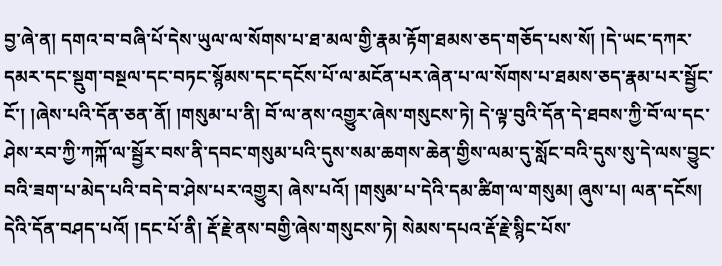བྱ་ཞེ་ན། དགའ་བ་བཞི་པོ་དེས་ཡུལ་ལ་སོགས་པ་ཐ་མལ་གྱི་རྣམ་རྟོག་ཐམས་ཅད་གཅོད་པས་སོ། །དེ་ཡང་དཀར་དམར་དང་སྡུག་བསྔལ་དང་བཏང་སྙོམས་དང་དངོས་པོ་ལ་མངོན་པར་ཞེན་པ་ལ་སོགས་པ་ཐམས་ཅད་རྣམ་པར་སྦྱོང་ངོ་། །ཞེས་པའི་དོན་ཅན་ནོ། །གསུམ་པ་ནི། བོ་ལ་ནས་འགྱུར་ཞེས་གསུངས་ཏེ། དེ་ལྟ་བུའི་དོན་དེ་ཐབས་ཀྱི་བོ་ལ་དང་ཤེས་རབ་ཀྱི་ཀཀྐོ་ལ་སྦྱོར་བས་ནི་དབང་གསུམ་པའི་དུས་སམ་ཆགས་ཆེན་གྱིས་ལམ་དུ་སློང་བའི་དུས་སུ་དེ་ལས་བྱུང་བའི་ཟག་པ་མེད་པའི་བདེ་བ་ཤེས་པར་འགྱུར། ཞེས་པའོ། །གསུམ་པ་དེའི་དམ་ཚིག་ལ་གསུམ། ཞུས་པ། ལན་དངོས། དེའི་དོན་བཤད་པའོ། །དང་པོ་ནི། རྡོ་རྗེ་ནས་བགྱི་ཞེས་གསུངས་ཏེ། སེམས་དཔའ་རྡོ་རྗེ་སྙིང་པོས་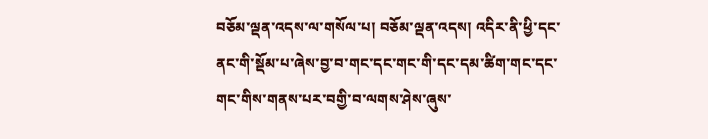བཅོམ་ལྡན་འདས་ལ་གསོལ་པ། བཅོམ་ལྡན་འདས། འདིར་ནི་ཕྱི་དང་ནང་གི་སྡོམ་པ་ཞེས་བྱ་བ་གང་དང་གང་གི་དང་དམ་ཚིག་གང་དང་གང་གིས་གནས་པར་བགྱི་བ་ལགས་ཤེས་ཞུས་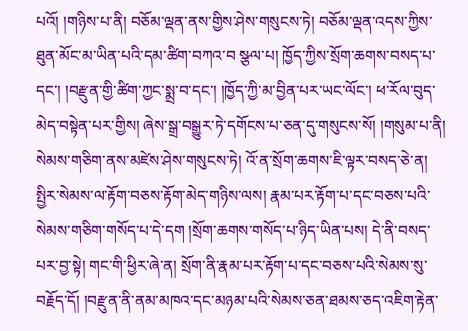པའོ། །གཉིས་པ་ནི། བཅོམ་ལྡན་ནས་གྱིས་ཤེས་གསུངས་ཏེ། བཅོམ་ལྡན་འདས་ཀྱིས་ཐུན་མོང་མ་ཡིན་པའི་དམ་ཚིག་བཀའ་བ སྩལ་པ། ཁྱོད་ཀྱིས་སྲོག་ཆགས་བསད་པ་དང་། །བརྫུན་གྱི་ཚིག་ཀྱང་སྨྲ་བ་དང་། །ཁྱོད་ཀྱི་མ་བྱིན་པར་ཡང་ལོང་། ཕ་རོལ་བུད་མེད་བསྟེན་པར་གྱིས། ཞེས་སྒྲ་བསྒྱུར་ཏེ་དགོངས་པ་ཅན་དུ་གསུངས་སོ། །གསུམ་པ་ནི། སེམས་གཅིག་ནས་མཛེས་ཤེས་གསུངས་ཏེ། འོ་ན་སྲོག་ཆགས་ཇི་ལྟར་བསད་ཅེ་ན། སྤྱིར་སེམས་ལ་རྟོག་བཅས་རྟོག་མེད་གཉིས་ལས། རྣམ་པར་རྟོག་པ་དང་བཅས་པའི་སེམས་གཅིག་གསོད་པ་དེ་དག །སྲོག་ཆགས་གསོད་པ་ཉིད་ཡིན་པས། དེ་ནི་བསད་པར་བྱ་སྟེ། གང་གི་ཕྱིར་ཞེ་ན། སྲོག་ནི་རྣམ་པར་རྟོག་པ་དང་བཅས་པའི་སེམས་སུ་བརྗོད་དོ། །བརྫུན་ནི་ནམ་མཁའ་དང་མཉམ་པའི་སེམས་ཅན་ཐམས་ཅད་འཇིག་རྟེན་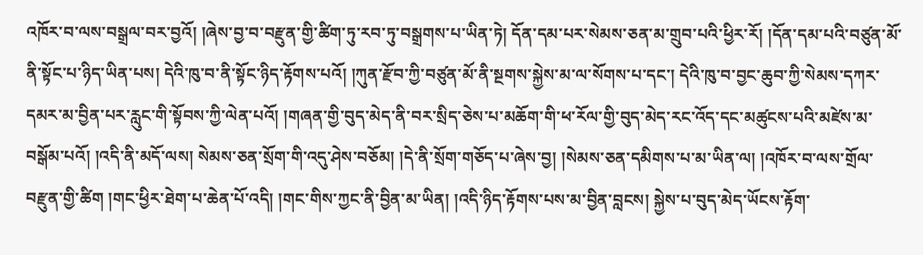འཁོར་བ་ལས་བསྒྲལ་བར་བྱའོ། །ཞེས་བྱ་བ་བརྫུན་གྱི་ཚིག་ཏུ་རབ་ཏུ་བསྒྲགས་པ་ཡིན་ཏེ། དོན་དམ་པར་སེམས་ཅན་མ་གྲུབ་པའི་ཕྱིར་རོ། །དོན་དམ་པའི་བཙུན་མོ་ནི་སྟོང་པ་ཉིད་ཡིན་པས། དེའི་ཁུ་བ་ནི་སྟོང་ཉིད་རྟོགས་པའོ། །ཀུན་རྫོབ་ཀྱི་བཙུན་མོ་ནི་སྔགས་སྐྱེས་མ་ལ་སོགས་པ་དང་། དེའི་ཁུ་བ་བྱང་ཆུབ་ཀྱི་སེམས་དཀར་དམར་མ་བྱིན་པར་རླུང་གི་སྟོབས་ཀྱི་ལེན་པའོ། །གཞན་གྱི་བུད་མེད་ནི་བར་སྲིད་ཅེས་པ་མཆོག་གི་ཕ་རོལ་གྱི་བུད་མེད་རང་འོད་དང་མཚུངས་པའི་མཛེས་མ་བསྒོམ་པའོ། །འདི་ནི་མདོ་ལས། སེམས་ཅན་སྲོག་གི་འདུ་ཤེས་བཅོམ། །དེ་ནི་སྲོག་གཅོད་པ་ཞེས་བྱ། །སེམས་ཅན་དམིགས་པ་མ་ཡིན་ལ། །འཁོར་བ་ལས་གྲོལ་བརྫུན་གྱི་ཚིག །གང་ཕྱིར་ཐེག་པ་ཆེན་པོ་འདི། །གང་གིས་ཀྱང་ནི་བྱིན་མ་ཡིན། །འདི་ཉིད་རྟོགས་པས་མ་བྱིན་བླངས། སྐྱེས་པ་བུད་མེད་ཡོངས་རྟོག་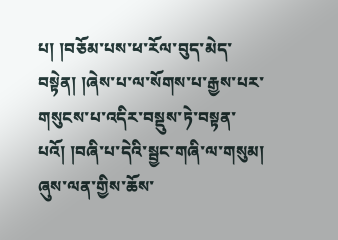པ། །བཅོམ་པས་ཕ་རོལ་བུད་མེད་བསྟེན། །ཞེས་པ་ལ་སོགས་པ་རྒྱས་པར་གསུངས་པ་འདིར་བསྡུས་ཏེ་བསྟན་པའོ། །བཞི་པ་དེའི་སྦྱང་གཞི་ལ་གསུམ། ཞུས་ལན་གྱིས་ཆོས་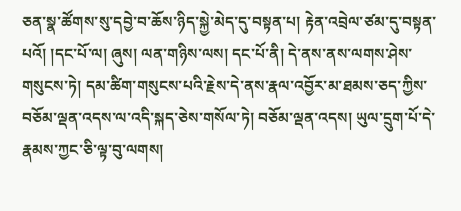ཅན་སྣ་ཚོགས་སུ་དབྱེ་བ་ཆོས་ཉིད་སྐྱེ་མེད་དུ་བསྟན་པ། རྟེན་འབྲེལ་ཙམ་དུ་བསྟན་པའོ། །དང་པོ་ལ། ཞུས། ལན་གཉིས་ལས། དང་པོ་ནི། དེ་ནས་ནས་ལགས་ཤེས་གསུངས་ཏེ། དམ་ཚིག་གསུངས་པའི་རྗེས་དེ་ནས་རྣལ་འབྱོར་མ་ཐམས་ཅད་ཀྱིས་བཅོམ་ལྡན་འདས་ལ་འདི་སྐད་ཅེས་གསོལ་ཏེ། བཅོམ་ལྡན་འདས། ཡུལ་དྲུག་པོ་དེ་རྣམས་ཀྱང་ཅི་ལྟ་བུ་ལགས།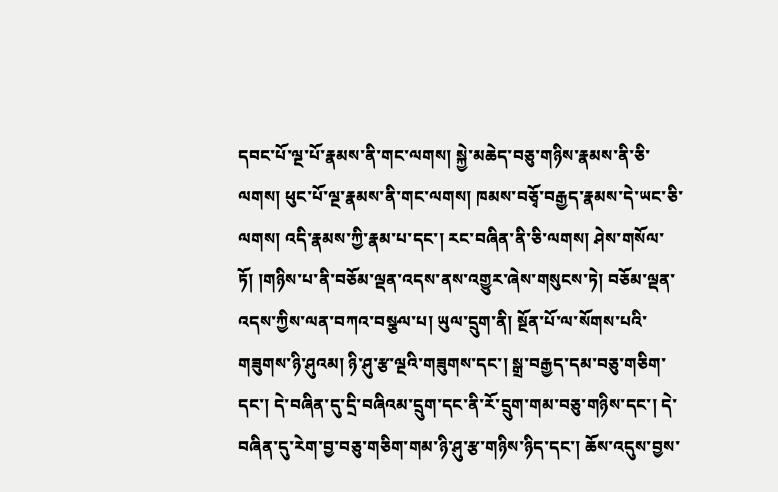དབང་པོ་ལྔ་པོ་རྣམས་ནི་གང་ལགས། སྐྱེ་མཆེད་བཅུ་གཉིས་རྣམས་ནི་ཅི་ལགས། ཕུང་པོ་ལྔ་རྣམས་ནི་གང་ལགས། ཁམས་བཅྭོ་བརྒྱད་རྣམས་དེ་ཡང་ཅི་ལགས། འདི་རྣམས་ཀྱི་རྣམ་པ་དང་། རང་བཞིན་ནི་ཅི་ལགས། ཤེས་གསོལ་ཏོ། །གཉིས་པ་ནི་བཅོམ་ལྡན་འདས་ནས་འགྱུར་ཞེས་གསུངས་ཏེ། བཅོམ་ལྡན་འདས་ཀྱིས་ལན་བཀའ་བསྩལ་པ། ཡུལ་དྲུག་ནི། སྔོན་པོ་ལ་སོགས་པའི་གཟུགས་ཉི་ཤུའམ། ཉི་ཤུ་རྩ་ལྔའི་གཟུགས་དང་། སྒྲ་བརྒྱད་དམ་བཅུ་གཅིག་དང་། དེ་བཞིན་དུ་དྲི་བཞིའམ་དྲུག་དང་ནི་རོ་དྲུག་གམ་བཅུ་གཉིས་དང་། དེ་བཞིན་དུ་རེག་བྱ་བཅུ་གཅིག་གམ་ཉི་ཤུ་རྩ་གཉིས་ཉིད་དང་། ཆོས་འདུས་བྱས་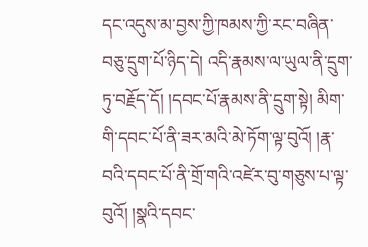དང་འདུས་མ་བྱས་ཀྱི་ཁམས་ཀྱི་རང་བཞིན་བཅུ་དྲུག་པོ་ཉིད་དེ། འདི་རྣམས་ལ་ཡུལ་ནི་དྲུག་ཏུ་བརྗོད་དོ། །དབང་པོ་རྣམས་ནི་དྲུག་སྟེ། མིག་གི་དབང་པོ་ནི་ཟར་མའི་མེ་ཏོག་ལྟ་བུའོ། །རྣ་བའི་དབང་པོ་ནི་གྲོ་གའི་འཛེར་བུ་གཅུས་པ་ལྟ་བུའོ། །སྣའི་དབང་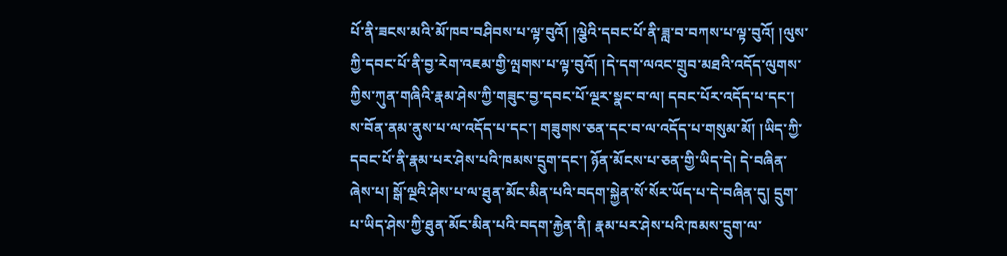པོ་ནི་ཟངས་མའི་མོ་ཁབ་བཤིབས་པ་ལྟ་བུའོ། །ལྕེའི་དབང་པོ་ནི་ཟླ་བ་བཀས་པ་ལྟ་བུའོ། །ལུས་ཀྱི་དབང་པོ་ནི་བྱ་རེག་འཇམ་གྱི་ལྤགས་པ་ལྟ་བུའོ། །དེ་དག་ལའང་གྲུབ་མཐའི་འདོད་ལུགས་ཀྱིས་ཀུན་གཞིའི་རྣམ་ཤེས་ཀྱི་གཟུང་བྱ་དབང་པོ་ལྔར་སྣང་བ་ལ། དབང་པོར་འདོད་པ་དང་། ས་བོན་ནམ་ནུས་པ་ལ་འདོད་པ་དང་། གཟུགས་ཅན་དང་བ་ལ་འདོད་པ་གསུམ་མོ། །ཡིད་ཀྱི་དབང་པོ་ནི་རྣམ་པར་ཤེས་པའི་ཁམས་དྲུག་དང་། ཉོན་མོངས་པ་ཅན་གྱི་ཡིད་དེ། དེ་བཞིན་ཞེས་པ། སྒོ་ལྔའི་ཤེས་པ་ལ་ཐུན་མོང་མིན་པའི་བདག་སྐྱེན་སོ་སོར་ཡོད་པ་དེ་བཞིན་དུ། དྲུག་པ་ཡིད་ཤེས་ཀྱི་ཐུན་མོང་མིན་པའི་བདག་རྐྱེན་ནི། རྣམ་པར་ཤེས་པའི་ཁམས་དྲུག་ལ་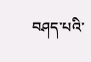བཤད་པའི་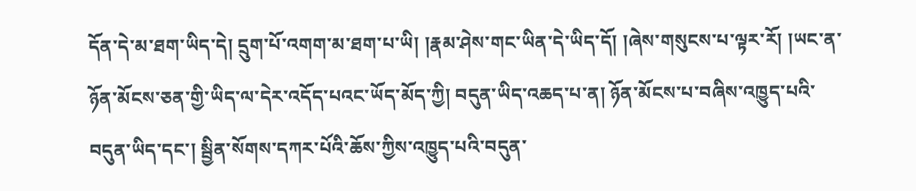དོན་དེ་མ་ཐག་ཡིད་དེ། དྲུག་པོ་འགག་མ་ཐག་པ་ཡི། །རྣམ་ཤེས་གང་ཡིན་དེ་ཡིད་དོ། །ཞེས་གསུངས་པ་ལྟར་རོ། །ཡང་ན་ཉོན་མོངས་ཅན་གྱི་ཡིད་ལ་དེར་འདོད་པའང་ཡོད་མོད་ཀྱི། བདུན་ཡིད་འཆད་པ་ན། ཉོན་མོངས་པ་བཞིས་འཁྱུད་པའི་བདུན་ཡིད་དང་། སྦྱིན་སོགས་དཀར་པོའི་ཆོས་ཀྱིས་འཁྱུད་པའི་བདུན་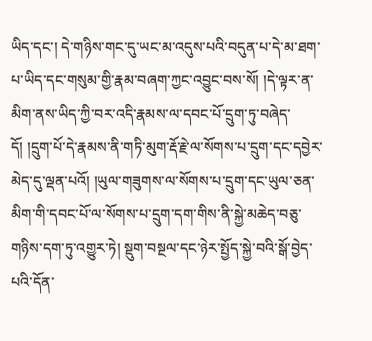ཡིད་དང་། དེ་གཉིས་གང་དུ་ཡང་མ་འདུས་པའི་བདུན་པ་དེ་མ་ཐག་པ་ཡིད་དང་གསུམ་གྱི་རྣམ་བཞག་ཀྱང་འབྱུང་བས་སོ། །དེ་ལྟར་ན་མིག་ནས་ཡིད་ཀྱི་བར་འདི་རྣམས་ལ་དབང་པོ་དྲུག་ཏུ་བཞེད་དོ། །དྲུག་པོ་དེ་རྣམས་ནི་གཏི་མུག་རྡོ་རྗེ་ལ་སོགས་པ་དྲུག་དང་དབྱེར་མེད་དུ་ལྡན་པའོ། །ཡུལ་གཟུགས་ལ་སོགས་པ་དྲུག་དང་ཡུལ་ཅན་མིག་གི་དབང་པོ་ལ་སོགས་པ་དྲུག་དག་གིས་ནི་སྐྱེ་མཆེད་བཅུ་གཉིས་དག་ཏུ་འགྱུར་ཏེ། སྡུག་བསྔལ་དང་ཉེར་སྤྱོད་སྐྱེ་བའི་སྒོ་བྱེད་པའི་དོན་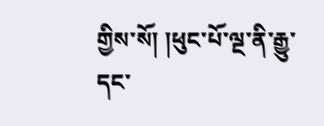གྱིས་སོ། །ཕུང་པོ་ལྔ་ནི་རྒྱུ་དང་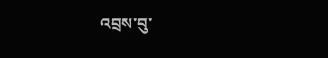འབྲས་བུ་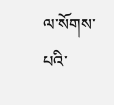ལ་སོགས་པའི་